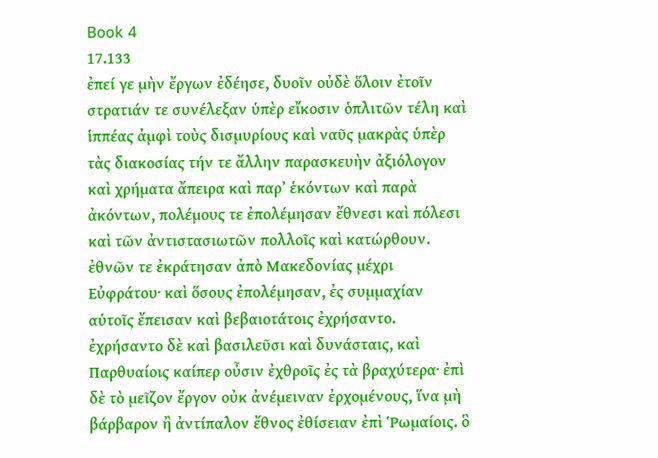Book 4
17.133
ἐπεί γε μὴν ἔργων ἐδέησε, δυοῖν οὐδὲ ὅλοιν ἐτοῖν στρατιάν τε συνέλεξαν ὑπὲρ εἴκοσιν ὁπλιτῶν τέλη καὶ ἱππέας ἀμφὶ τοὺς δισμυρίους καὶ ναῦς μακρὰς ὑπὲρ τὰς διακοσίας τήν τε ἄλλην παρασκευὴν ἀξιόλογον καὶ χρήματα ἄπειρα καὶ παρʼ ἑκόντων καὶ παρὰ ἀκόντων, πολέμους τε ἐπολέμησαν ἔθνεσι καὶ πόλεσι καὶ τῶν ἀντιστασιωτῶν πολλοῖς καὶ κατώρθουν. ἐθνῶν τε ἐκράτησαν ἀπὸ Μακεδονίας μέχρι Εὐφράτου· καὶ ὅσους ἐπολέμησαν, ἐς συμμαχίαν αὑτοῖς ἔπεισαν καὶ βεβαιοτάτοις ἐχρήσαντο. ἐχρήσαντο δὲ καὶ βασιλεῦσι καὶ δυνάσταις, καὶ Παρθυαίοις καίπερ οὖσιν ἐχθροῖς ἐς τὰ βραχύτερα· ἐπὶ δὲ τὸ μεῖζον ἔργον οὐκ ἀνέμειναν ἐρχομένους, ἵνα μὴ βάρβαρον ἢ ἀντίπαλον ἔθνος ἐθίσειαν ἐπὶ Ῥωμαίοις. ὃ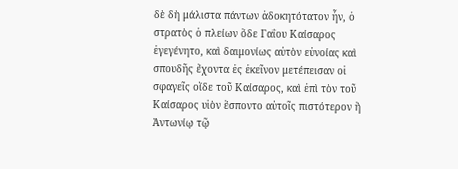δὲ δὴ μάλιστα πάντων ἀδοκητότατον ἦν, ὁ στρατὸς ὁ πλείων ὅδε Γαΐου Καίσαρος ἐγεγένητο, καὶ δαιμονίως αὐτὸν εὐνοίας καὶ σπουδῆς ἔχοντα ἐς ἐκεῖνον μετέπεισαν οἱ σφαγεῖς οἵδε τοῦ Καίσαρος, καὶ ἐπὶ τὸν τοῦ Καίσαρος υἱὸν ἕσποντο αὐτοῖς πιστότερον ἢ Ἀντωνίῳ τῷ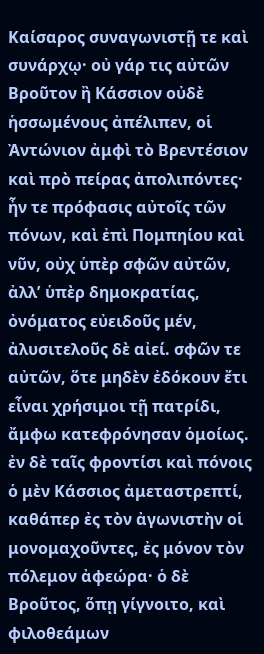Καίσαρος συναγωνιστῇ τε καὶ συνάρχῳ· οὐ γάρ τις αὐτῶν Βροῦτον ἢ Κάσσιον οὐδὲ ἡσσωμένους ἀπέλιπεν, οἱ Ἀντώνιον ἀμφὶ τὸ Βρεντέσιον καὶ πρὸ πείρας ἀπολιπόντες· ἦν τε πρόφασις αὐτοῖς τῶν πόνων, καὶ ἐπὶ Πομπηίου καὶ νῦν, οὐχ ὑπὲρ σφῶν αὐτῶν, ἀλλʼ ὑπὲρ δημοκρατίας, ὀνόματος εὐειδοῦς μέν, ἀλυσιτελοῦς δὲ αἰεί. σφῶν τε αὐτῶν, ὅτε μηδὲν ἐδόκουν ἔτι εἶναι χρήσιμοι τῇ πατρίδι, ἄμφω κατεφρόνησαν ὁμοίως. ἐν δὲ ταῖς φροντίσι καὶ πόνοις ὁ μὲν Κάσσιος ἀμεταστρεπτί, καθάπερ ἐς τὸν ἀγωνιστὴν οἱ μονομαχοῦντες, ἐς μόνον τὸν πόλεμον ἀφεώρα· ὁ δὲ Βροῦτος, ὅπῃ γίγνοιτο, καὶ φιλοθεάμων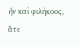ἦν καὶ φιλήκοος, ἅτε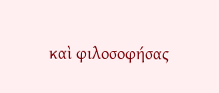καὶ φιλοσοφήσας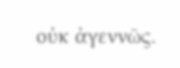οὐκ ἀγεννῶς.